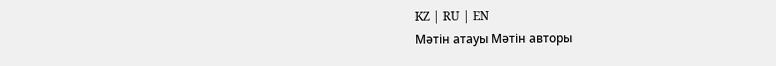KZ | RU | EN
Мәтін атауы Мәтін авторы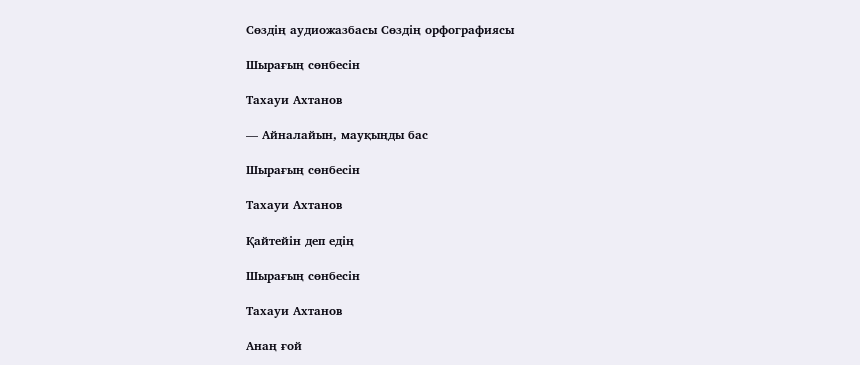Сөздің аудиожазбасы Сөздің орфографиясы

Шырағың сөнбесін

Тахауи Ахтанов

— Айналайын, мауқыңды бас

Шырағың сөнбесін

Тахауи Ахтанов

Қайтейін деп едің

Шырағың сөнбесін

Тахауи Ахтанов

Анаң ғой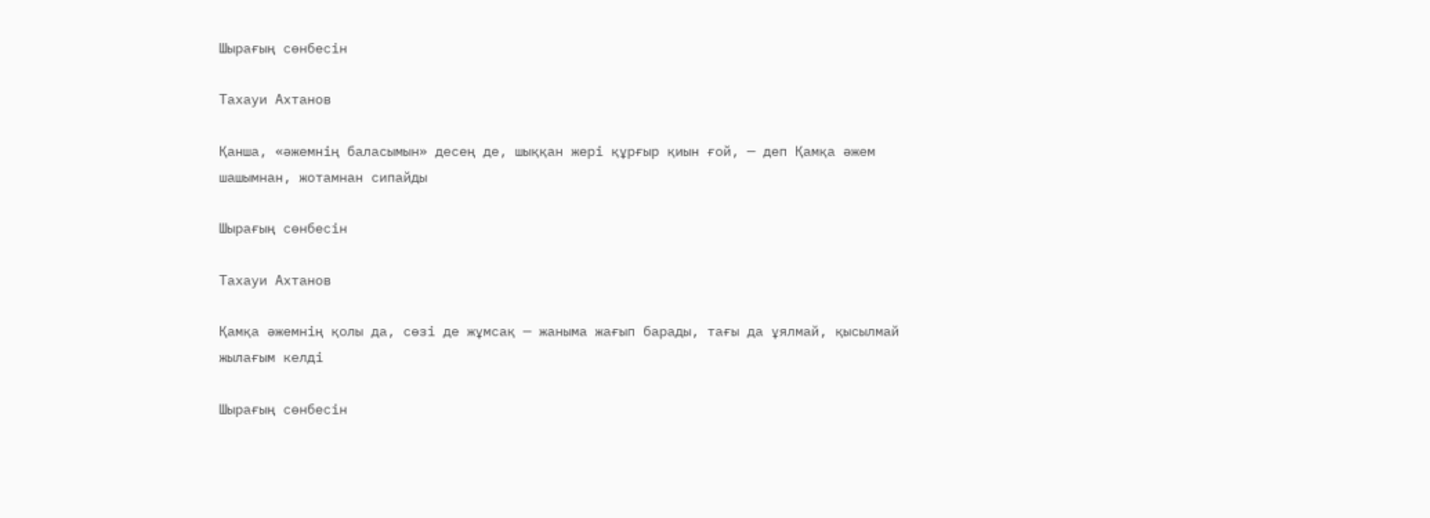Шырағың сөнбесін

Тахауи Ахтанов

Қанша, «әжемнің баласымын» десең де, шыққан жері құрғыр қиын ғой, — деп Қамқа әжем шашымнан, жотамнан сипайды

Шырағың сөнбесін

Тахауи Ахтанов

Қамқа әжемнің қолы да, сөзі де жұмсақ — жаныма жағып барады, тағы да ұялмай, қысылмай жылағым келді

Шырағың сөнбесін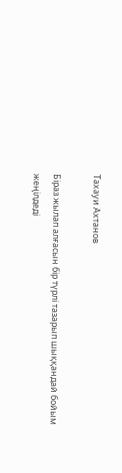Тахауи Ахтанов

Біраз жылап алғасын бір түрлі тазарып шыққандай бойым жеңілдеді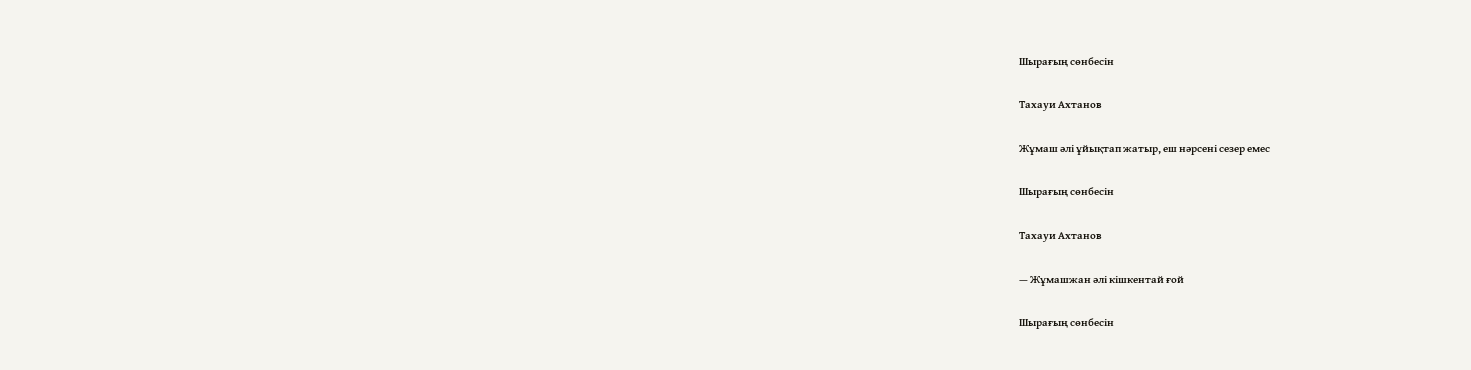Шырағың сөнбесін

Тахауи Ахтанов

Жұмаш әлі ұйықтап жатыр, еш нәрсені сезер емес

Шырағың сөнбесін

Тахауи Ахтанов

— Жұмашжан әлі кішкентай ғой

Шырағың сөнбесін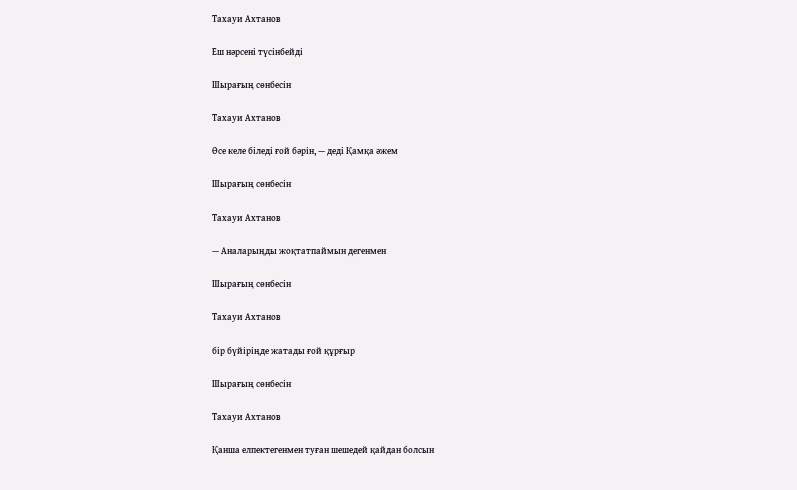Тахауи Ахтанов

Еш нәрсені түсінбейді

Шырағың сөнбесін

Тахауи Ахтанов

Өсе келе біледі ғой бәрін, — деді Қамқа әжем

Шырағың сөнбесін

Тахауи Ахтанов

— Аналарыңды жоқтатпаймын дегенмен

Шырағың сөнбесін

Тахауи Ахтанов

бір бүйіріңде жатады ғой құрғыр

Шырағың сөнбесін

Тахауи Ахтанов

Қанша елпектегенмен туған шешедей қайдан болсын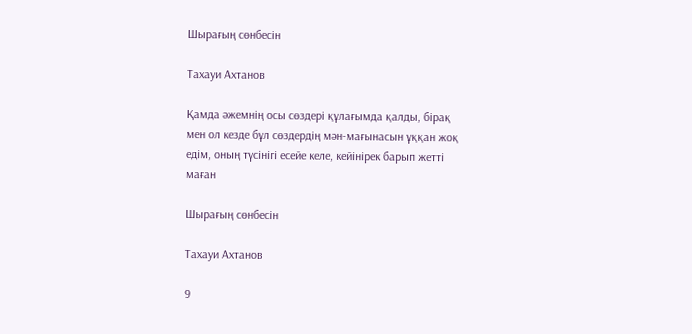Шырағың сөнбесін

Тахауи Ахтанов

Қамда әжемнің осы сөздері құлағымда қалды, бірақ мен ол кезде бұл сөздердің мән-мағынасын ұққан жоқ едім, оның түсінігі есейе келе, кейінірек барып жетті маған

Шырағың сөнбесін

Тахауи Ахтанов

9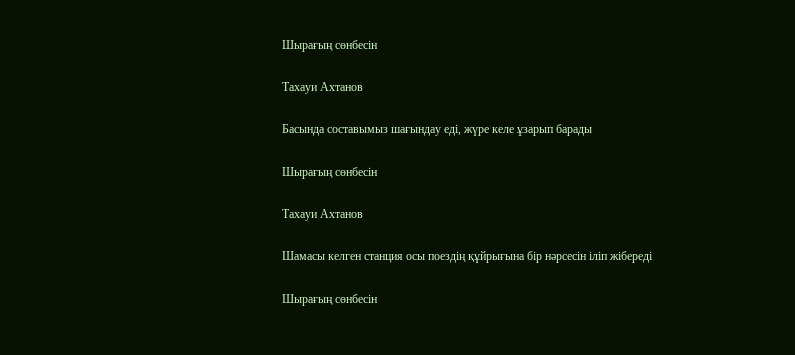Шырағың сөнбесін

Тахауи Ахтанов

Басында составымыз шағындау еді, жүре келе ұзарып барады

Шырағың сөнбесін

Тахауи Ахтанов

Шамасы келген станция осы поездің құйрығына бір нәрсесін іліп жібереді

Шырағың сөнбесін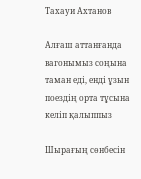Тахауи Ахтанов

Алғаш аттанғанда вагонымыз соңына таман еді, енді ұзын поездің орта тұсына келіп қалыппыз

Шырағың сөнбесін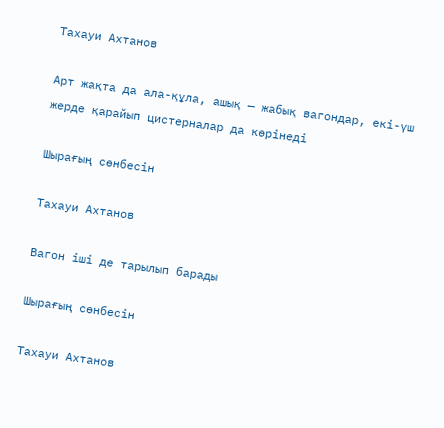Тахауи Ахтанов

Арт жақта да ала-құла, ашық — жабық вагондар, екі-үш жерде қарайып цистерналар да көрінеді

Шырағың сөнбесін

Тахауи Ахтанов

Вагон іші де тарылып барады

Шырағың сөнбесін

Тахауи Ахтанов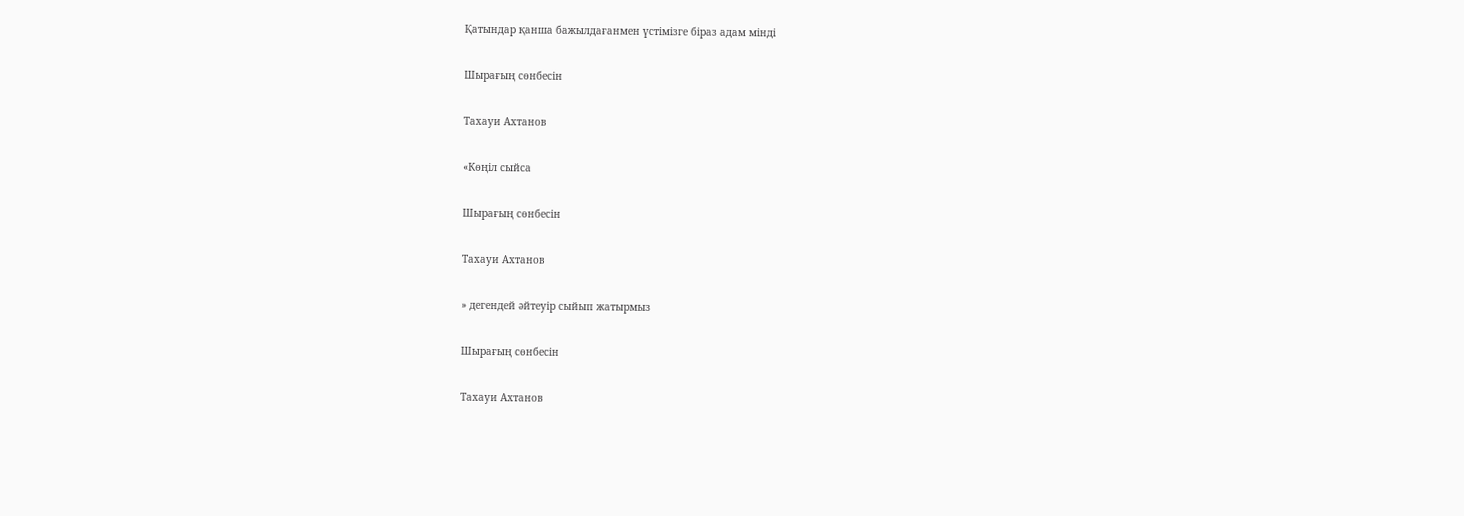Қатындар қанша бажылдағанмен үстімізге біраз адам мінді

Шырағың сөнбесін

Тахауи Ахтанов

«Көңіл сыйса

Шырағың сөнбесін

Тахауи Ахтанов

» дегендей әйтеуір сыйып жатырмыз

Шырағың сөнбесін

Тахауи Ахтанов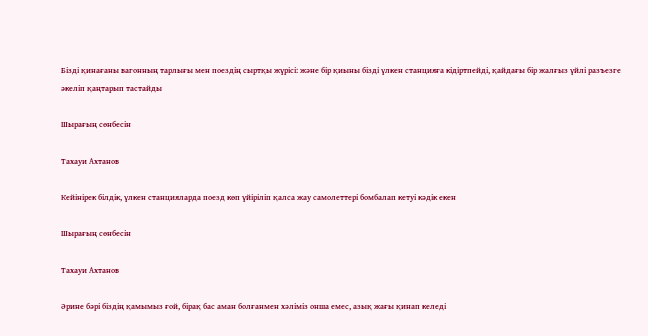Бізді қинағаны вагонның тарлығы мен поездің сыртқы жүрісі: және бір қиыны бізді үлкен станцияға кідіртпейді, қайдағы бір жалғыз үйлі разъезге әкеліп қаңтарып тастайды

Шырағың сөнбесін

Тахауи Ахтанов

Кейінірек білдік, үлкен станцияларда поезд көп үйіріліп қалса жау самолеттері бомбалап кетуі кәдік екен

Шырағың сөнбесін

Тахауи Ахтанов

Әрине бәрі біздің қамымыз ғой, бірақ бас аман болғанмен хәліміз онша емес, азық жағы қинап келеді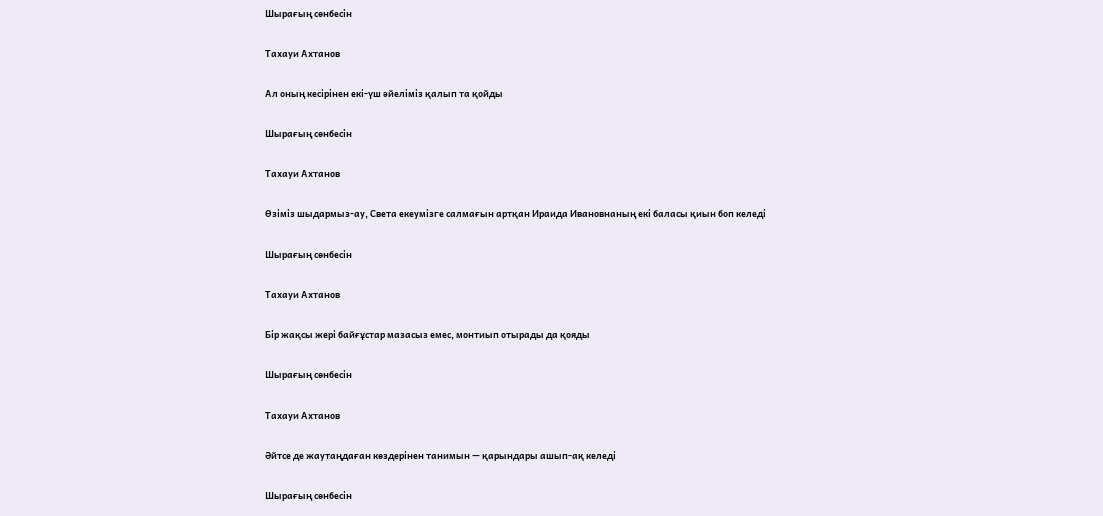Шырағың сөнбесін

Тахауи Ахтанов

Ал оның кесірінен екі-үш әйеліміз қалып та қойды

Шырағың сөнбесін

Тахауи Ахтанов

Өзіміз шыдармыз-ау, Света екеумізге салмағын артқан Ираида Ивановнаның екі баласы қиын боп келеді

Шырағың сөнбесін

Тахауи Ахтанов

Бір жақсы жері байғұстар мазасыз емес, монтиып отырады да қояды

Шырағың сөнбесін

Тахауи Ахтанов

Әйтсе де жаутаңдаған көздерінен танимын — қарындары ашып-ақ келеді

Шырағың сөнбесін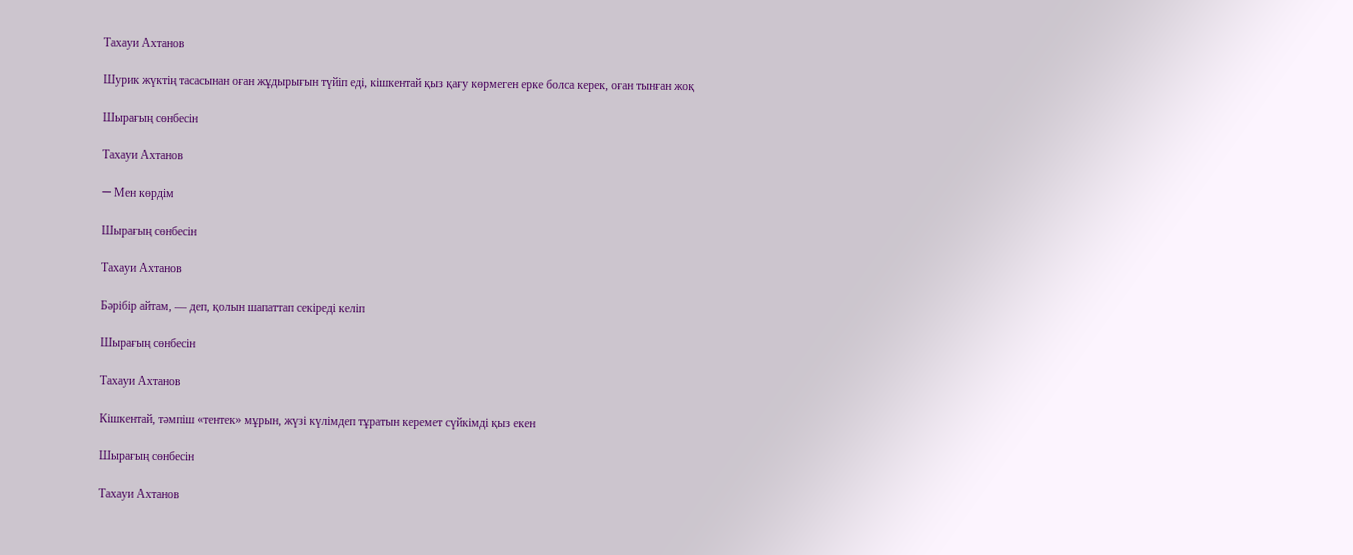Тахауи Ахтанов

Шурик жүктің тасасынан оған жұдырығын түйіп еді, кішкентай қыз қағу көрмеген ерке болса керек, оған тынған жоқ

Шырағың сөнбесін

Тахауи Ахтанов

— Meн көрдім

Шырағың сөнбесін

Тахауи Ахтанов

Бәрібір айтам, — деп, қолын шапаттап секіреді келіп

Шырағың сөнбесін

Тахауи Ахтанов

Кішкентай, тәмпіш «тентек» мұрын, жүзі күлімдеп тұратын керемет сүйкімді қыз екен

Шырағың сөнбесін

Тахауи Ахтанов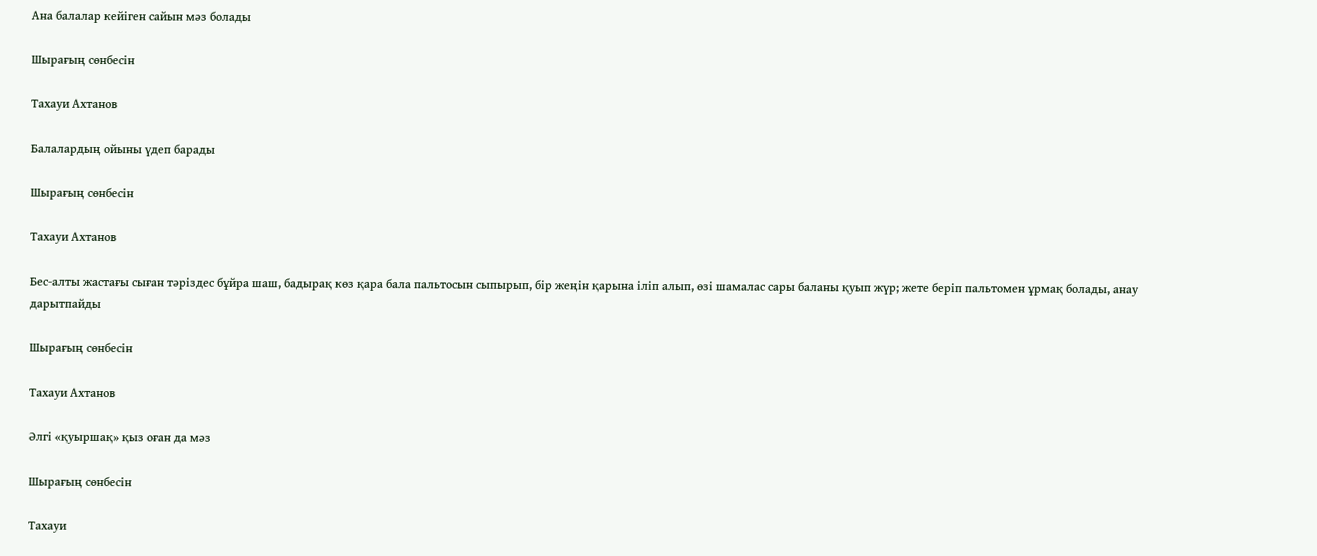Ана балалар кейіген сайын мәз болады

Шырағың сөнбесін

Тахауи Ахтанов

Балалардың ойыны үдеп барады

Шырағың сөнбесін

Тахауи Ахтанов

Бес-алты жастағы сыған тәріздес бұйра шаш, бадырақ көз қара бала пальтосын сыпырып, бір жеңін қарына іліп алып, өзі шамалас сары баланы қуып жүр; жете беріп пальтомен ұрмақ болады, анау дарытпайды

Шырағың сөнбесін

Тахауи Ахтанов

Әлгі «қуыршақ» қыз оған да мәз

Шырағың сөнбесін

Тахауи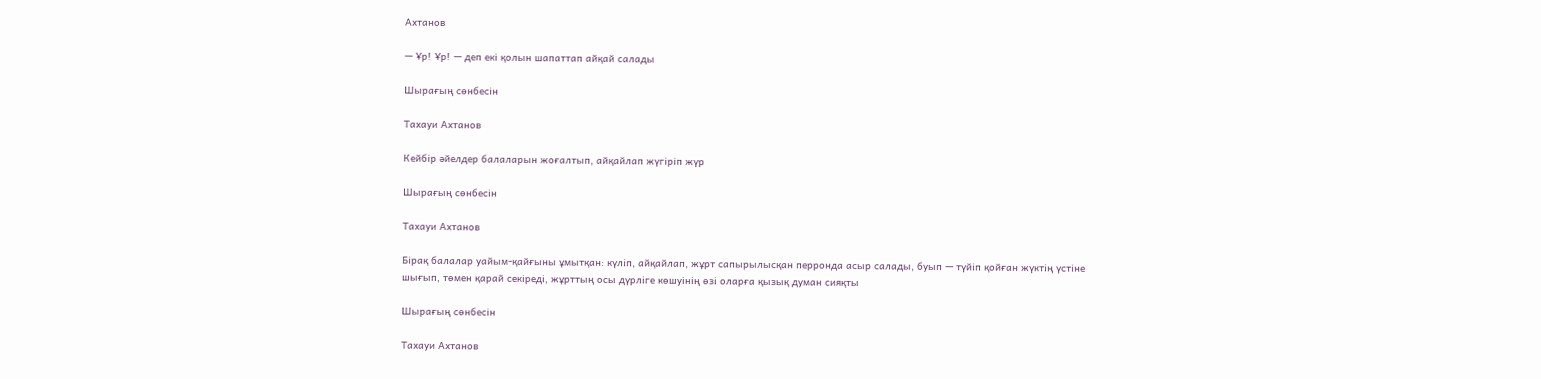Ахтанов

— Ұр! Ұр! — деп екі қолын шапаттап айқай салады

Шырағың сөнбесін

Тахауи Ахтанов

Кейбір әйелдер балаларын жоғалтып, айқайлап жүгіріп жүр

Шырағың сөнбесін

Тахауи Ахтанов

Бірақ балалар уайым-қайғыны ұмытқан: күліп, айқайлап, жұрт сапырылысқан перронда асыр салады, буып — түйіп қойған жүктің үстіне шығып, төмен қарай секіреді, жұрттың осы дүрліге көшуінің өзі оларға қызық думан сияқты

Шырағың сөнбесін

Тахауи Ахтанов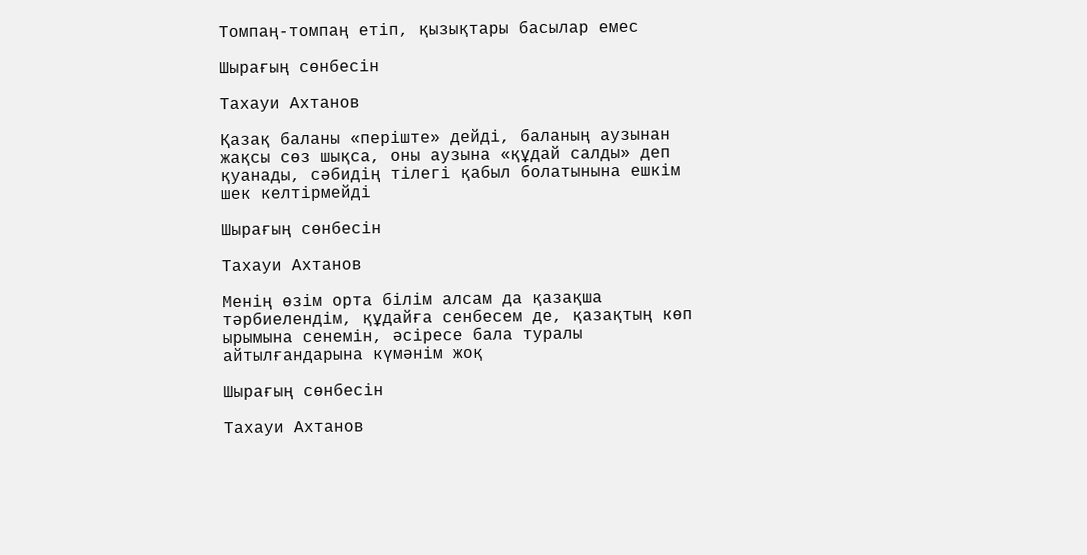Томпаң-томпаң етіп, қызықтары басылар емес

Шырағың сөнбесін

Тахауи Ахтанов

Қазақ баланы «періште» дейді, баланың аузынан жақсы сөз шықса, оны аузына «құдай салды» деп қуанады, сәбидің тілегі қабыл болатынына ешкім шек келтірмейді

Шырағың сөнбесін

Тахауи Ахтанов

Менің өзім орта білім алсам да қазақша тәрбиелендім, құдайға сенбесем де, қазақтың көп ырымына сенемін, әсіресе бала туралы айтылғандарына күмәнім жоқ

Шырағың сөнбесін

Тахауи Ахтанов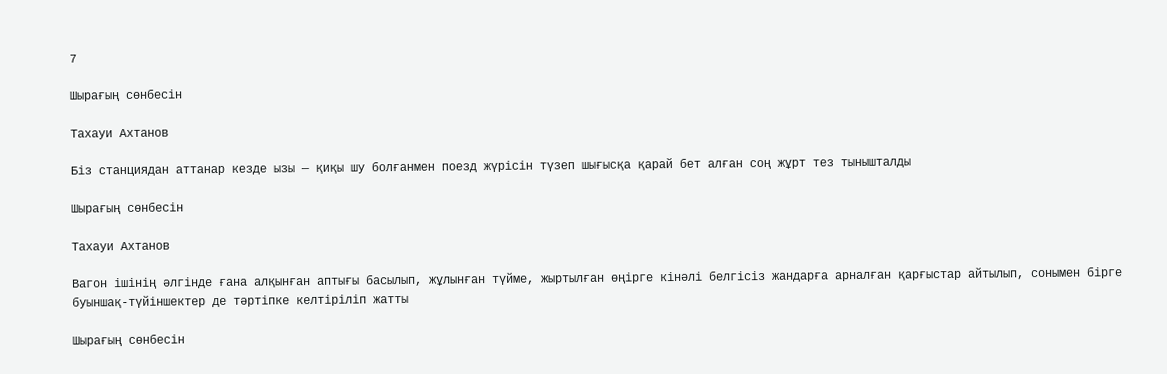7

Шырағың сөнбесін

Тахауи Ахтанов

Біз станциядан аттанар кезде ызы — қиқы шу болғанмен поезд жүрісін түзеп шығысқа қарай бет алған соң жұрт тез тынышталды

Шырағың сөнбесін

Тахауи Ахтанов

Вагон ішінің әлгінде ғана алқынған аптығы басылып, жұлынған түйме, жыртылған өңірге кінәлі белгісіз жандарға арналған қарғыстар айтылып, сонымен бірге буыншақ-түйіншектер де тәртіпке келтіріліп жатты

Шырағың сөнбесін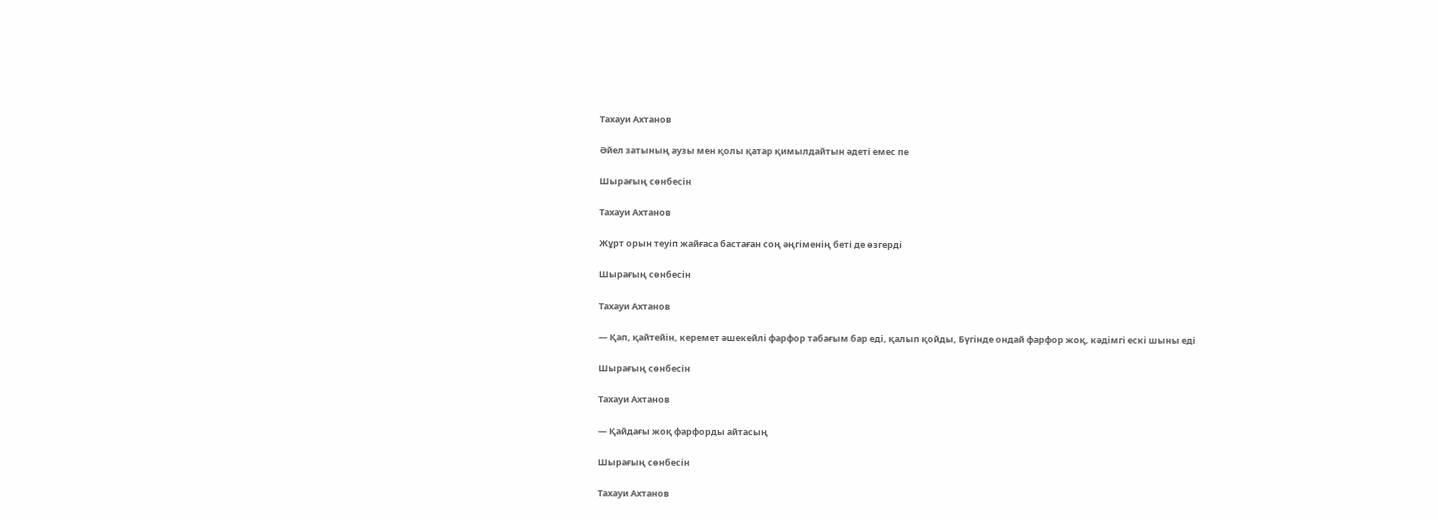Тахауи Ахтанов

Әйел затының аузы мен қолы қатар қимылдайтын әдеті емес пе

Шырағың сөнбесін

Тахауи Ахтанов

Жұрт орын теуіп жайғаса бастаған соң әңгіменің беті де өзгерді

Шырағың сөнбесін

Тахауи Ахтанов

— Қап, қайтейін, керемет әшекейлі фарфор табағым бар еді, қалып қойды, Бүгінде ондай фарфор жоқ, кәдімгі ескі шыны еді

Шырағың сөнбесін

Тахауи Ахтанов

— Қайдағы жоқ фарфорды айтасың

Шырағың сөнбесін

Тахауи Ахтанов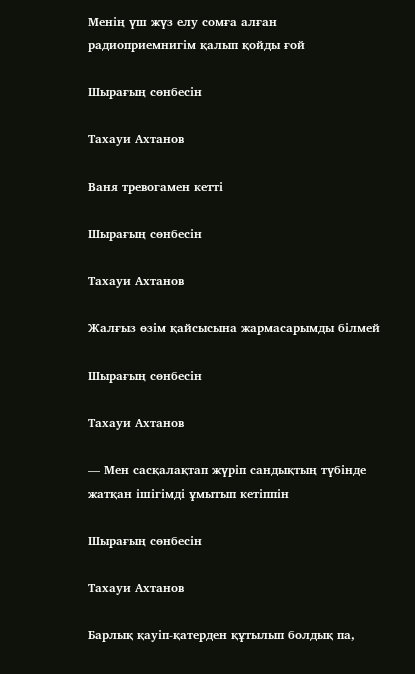Менің үш жүз елу сомға алған радиоприемнигім қалып қойды ғой

Шырағың сөнбесін

Тахауи Ахтанов

Ваня тревогамен кетті

Шырағың сөнбесін

Тахауи Ахтанов

Жалғыз өзім қайсысына жармасарымды білмей

Шырағың сөнбесін

Тахауи Ахтанов

— Мен сасқалақтап жүріп сандықтың түбінде жатқан ішігімді ұмытып кетіппін

Шырағың сөнбесін

Тахауи Ахтанов

Барлық қауіп-қатерден құтылып болдық па,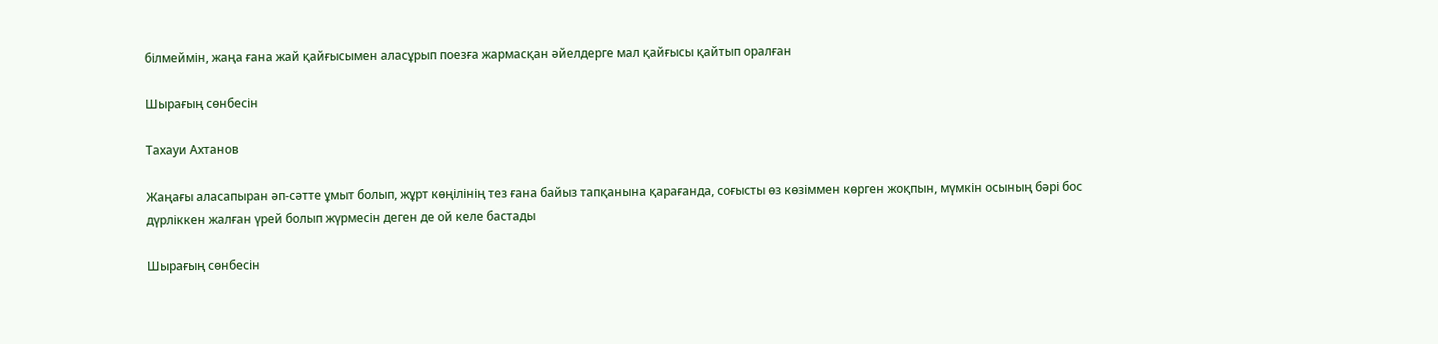білмеймін, жаңа ғана жай қайғысымен аласұрып поезға жармасқан әйелдерге мал қайғысы қайтып оралған

Шырағың сөнбесін

Тахауи Ахтанов

Жаңағы аласапыран әп-сәтте ұмыт болып, жұрт көңілінің тез ғана байыз тапқанына қарағанда, соғысты өз көзіммен көрген жоқпын, мүмкін осының бәрі бос дүрліккен жалған үрей болып жүрмесін деген де ой келе бастады

Шырағың сөнбесін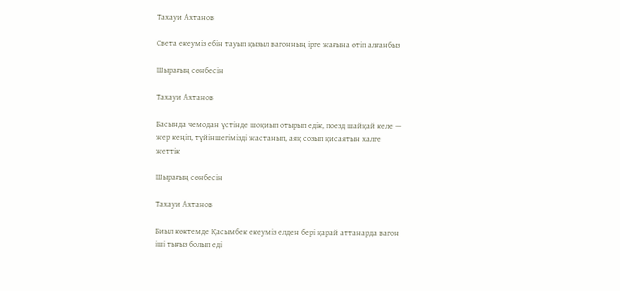Тахауи Ахтанов

Света екеуміз ебін тауып қызыл вагонның ірге жағына өтіп алғанбыз

Шырағың сөнбесін

Тахауи Ахтанов

Басында чемодан үстінде шоқиып отырып едік, поезд шайқай келе — жер кеңіп, түйіншегімізді жастанып, аяқ созып қисаятын халге жеттік

Шырағың сөнбесін

Тахауи Ахтанов

Биыл көктемде Қасымбек екеуміз елден бері қарай аттанарда вагон іші тығыз болып еді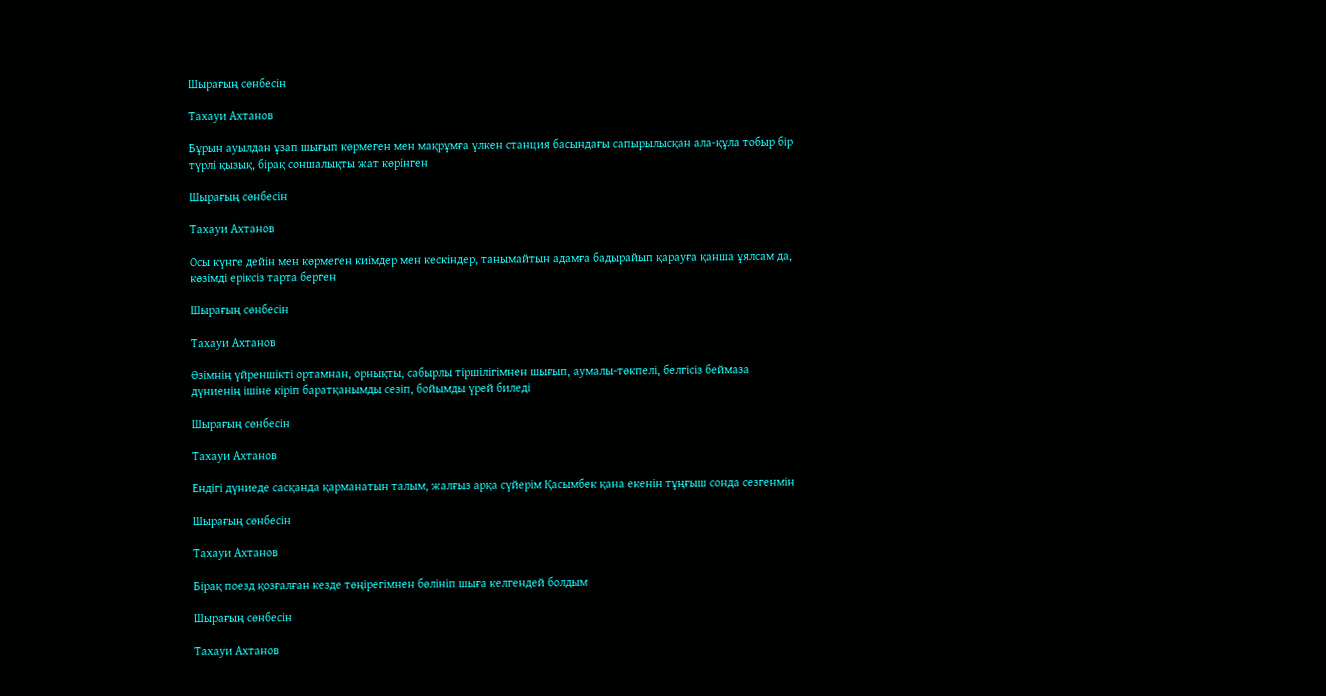Шырағың сөнбесін

Тахауи Ахтанов

Бұрын ауылдан ұзап шығып көрмеген мен мақрұмға үлкен станция басындағы сапырылысқан ала-құла тобыр бір түрлі қызық, бірақ соншалықты жат көрінген

Шырағың сөнбесін

Тахауи Ахтанов

Осы күнге дейін мен көрмеген киімдер мен кескіндер, танымайтын адамға бадырайып қарауға қанша ұялсам да, көзімді еріксіз тарта берген

Шырағың сөнбесін

Тахауи Ахтанов

Өзімнің үйреншікті ортамнан, орнықты, сабырлы тіршілігімнен шығып, аумалы-төкпелі, белгісіз беймаза дүниенің ішіне кіріп баратқанымды сезіп, бойымды үрей биледі

Шырағың сөнбесін

Тахауи Ахтанов

Ендігі дүниеде сасқанда қарманатын талым, жалғыз арқа сүйерім Қасымбек қана екенін тұңғыш сонда сезгенмін

Шырағың сөнбесін

Тахауи Ахтанов

Бірақ поезд қозғалған кезде төңірегімнен бөлініп шыға келгендей болдым

Шырағың сөнбесін

Тахауи Ахтанов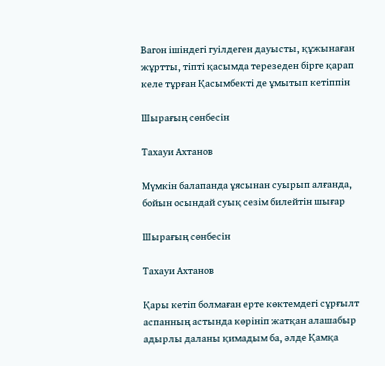Вагон ішіндегі гуілдеген дауысты, құжынаған жұртты, тіпті қасымда терезеден бірге қарап келе тұрған Қасымбекті де ұмытып кетіппін

Шырағың сөнбесін

Тахауи Ахтанов

Мүмкін балапанда ұясынан суырып алғанда, бойын осындай суық сезім билейтін шығар

Шырағың сөнбесін

Тахауи Ахтанов

Қары кетіп болмаған ерте көктемдегі сұрғылт аспанның астында көрініп жатқан алашабыр адырлы даланы қимадым ба, әлде Қамқа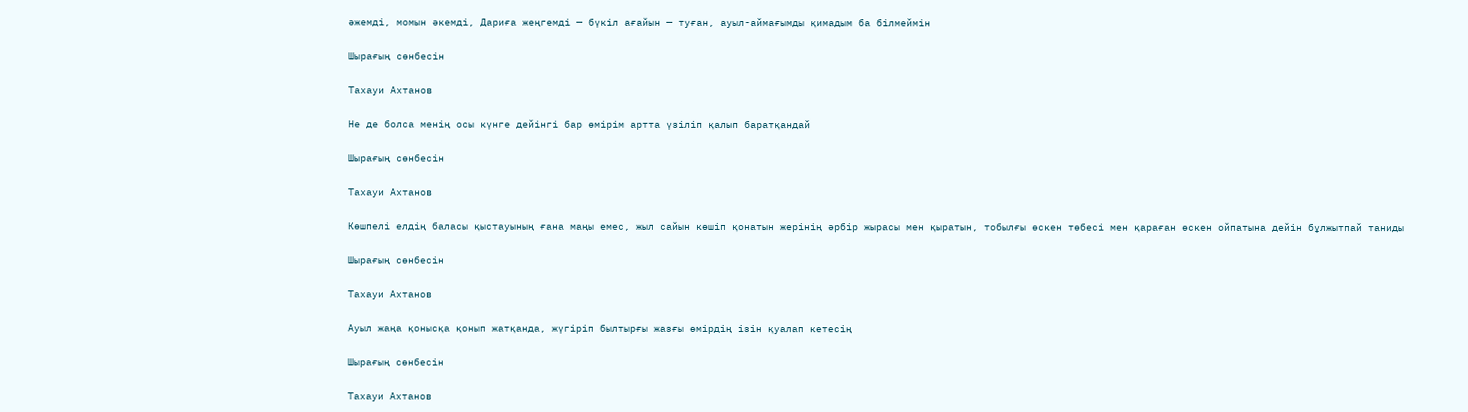әжемді, момын әкемді, Дариға жеңгемді — бүкіл ағайын — туған, ауыл-аймағымды қимадым ба білмеймін

Шырағың сөнбесін

Тахауи Ахтанов

Не де болса менің осы күнге дейінгі бар өмірім артта үзіліп қалып баратқандай

Шырағың сөнбесін

Тахауи Ахтанов

Көшпелі елдің баласы қыстауының ғана маңы емес, жыл сайын көшіп қонатын жерінің әрбір жырасы мен қыратын, тобылғы өскен төбесі мен қараған өскен ойпатына дейін бұлжытпай таниды

Шырағың сөнбесін

Тахауи Ахтанов

Ауыл жаңа қонысқа қонып жатқанда, жүгіріп былтырғы жазғы өмірдің ізін қуалап кетесің

Шырағың сөнбесін

Тахауи Ахтанов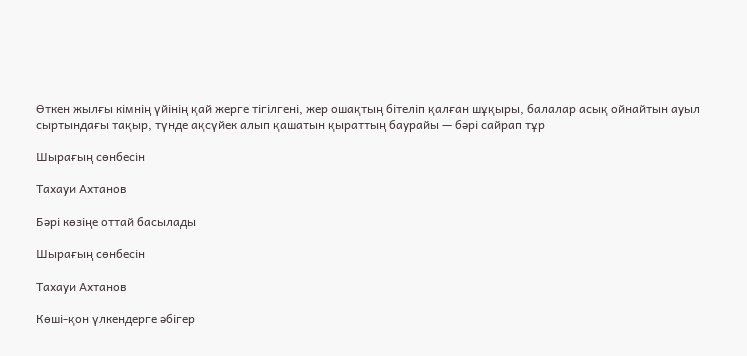Өткен жылғы кімнің үйінің қай жерге тігілгені, жер ошақтың бітеліп қалған шұқыры, балалар асық ойнайтын ауыл сыртындағы тақыр, түнде ақсүйек алып қашатын қыраттың баурайы — бәрі сайрап тұр

Шырағың сөнбесін

Тахауи Ахтанов

Бәрі көзіңе оттай басылады

Шырағың сөнбесін

Тахауи Ахтанов

Көші-қон үлкендерге әбігер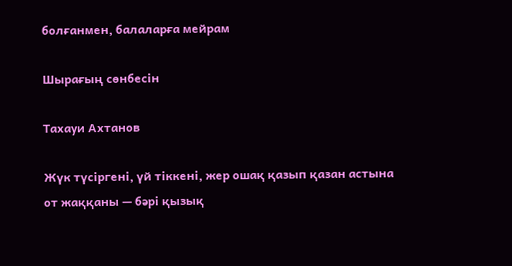болғанмен, балаларға мейрам

Шырағың сөнбесін

Тахауи Ахтанов

Жүк түсіргені, үй тіккені, жер ошақ қазып қазан астына от жаққаны — бәрі қызық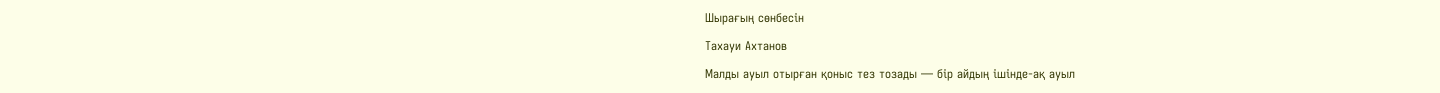Шырағың сөнбесін

Тахауи Ахтанов

Малды ауыл отырған қоныс тез тозады — бір айдың ішінде-ақ ауыл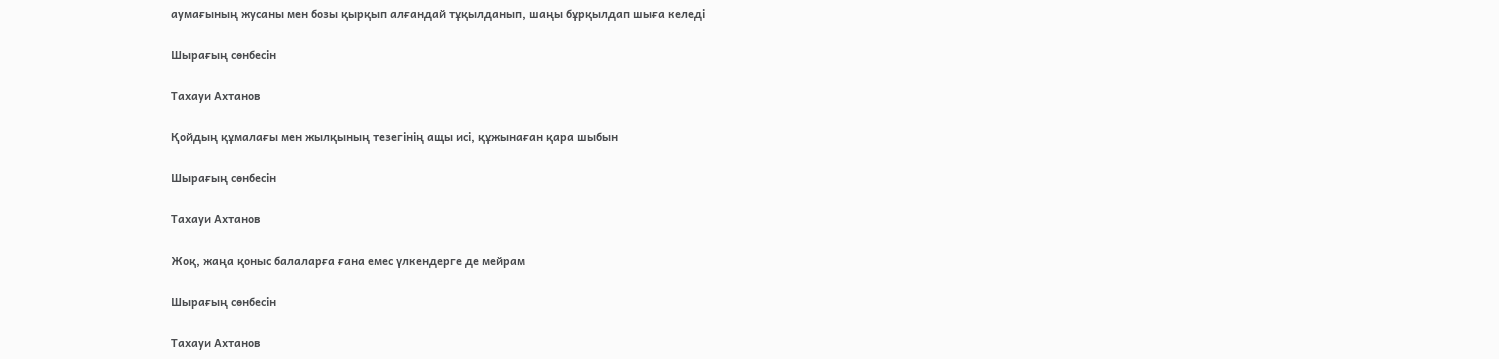аумағының жусаны мен бозы қырқып алғандай тұқылданып, шаңы бұрқылдап шыға келеді

Шырағың сөнбесін

Тахауи Ахтанов

Қойдың құмалағы мен жылқының тезегінің ащы исі, құжынаған қара шыбын

Шырағың сөнбесін

Тахауи Ахтанов

Жоқ, жаңа қоныс балаларға ғана емес үлкендерге де мейрам

Шырағың сөнбесін

Тахауи Ахтанов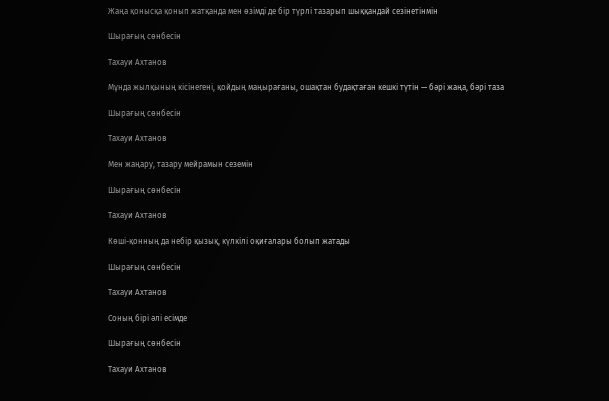Жаңа қонысқа қонып жатқанда мен өзімді де бір түрлі тазарып шыққандай сезінетінмін

Шырағың сөнбесін

Тахауи Ахтанов

Мұнда жылқының кісінегені, қойдың маңырағаны, ошақтан будақтаған кешкі түтін — бәрі жаңа, бәрі таза

Шырағың сөнбесін

Тахауи Ахтанов

Мен жаңару, тазару мейрамын сеземін

Шырағың сөнбесін

Тахауи Ахтанов

Көші-қонның да небір қызық, күлкілі оқиғалары болып жатады

Шырағың сөнбесін

Тахауи Ахтанов

Соның бірі әлі есімде

Шырағың сөнбесін

Тахауи Ахтанов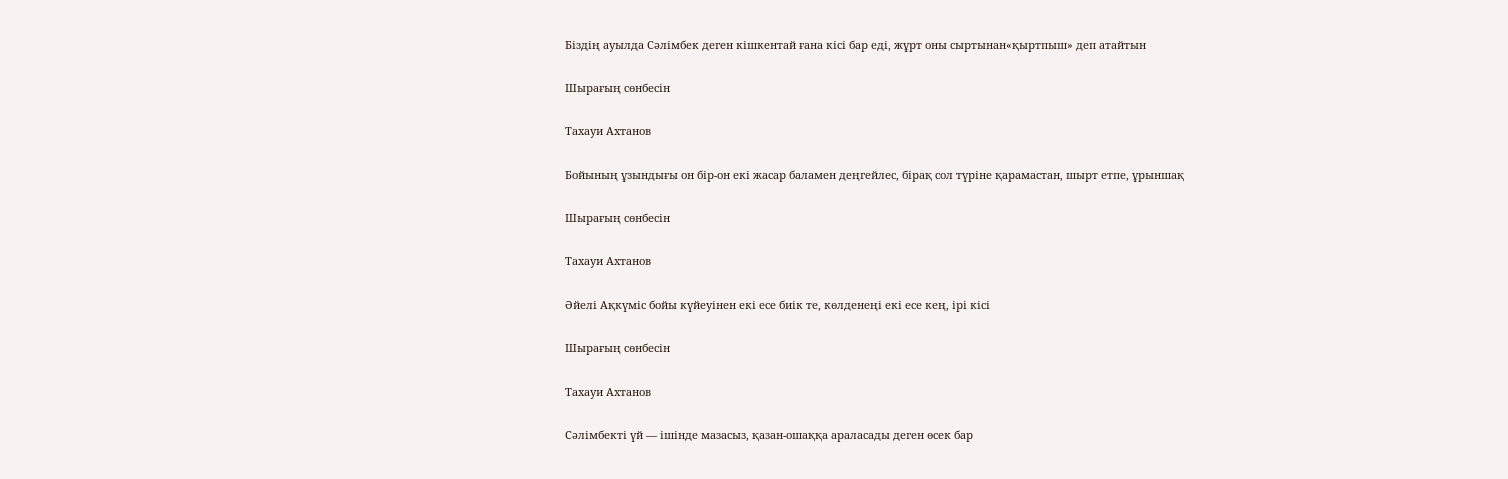Біздің ауылда Сәлімбек деген кішкентай ғана кісі бар еді, жұрт оны сыртынан«қыртпыш» деп атайтын

Шырағың сөнбесін

Тахауи Ахтанов

Бойының ұзындығы он бір-он екі жасар баламен деңгейлес, бірақ сол түріне қарамастан, шырт етпе, ұрыншақ

Шырағың сөнбесін

Тахауи Ахтанов

Әйелі Ақкүміс бойы күйеуінен екі есе биік те, көлденеңі екі есе кең, ірі кісі

Шырағың сөнбесін

Тахауи Ахтанов

Сәлімбекті үй — ішінде мазасыз, қазан-ошаққа араласады деген өсек бар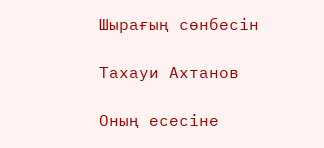Шырағың сөнбесін

Тахауи Ахтанов

Оның есесіне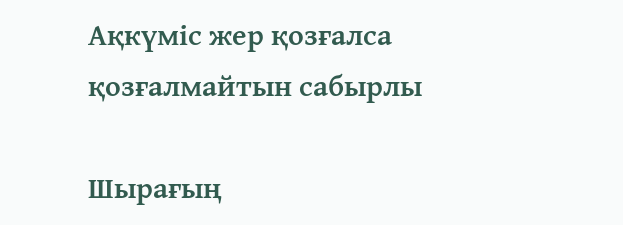Ақкүміс жер қозғалса қозғалмайтын сабырлы

Шырағың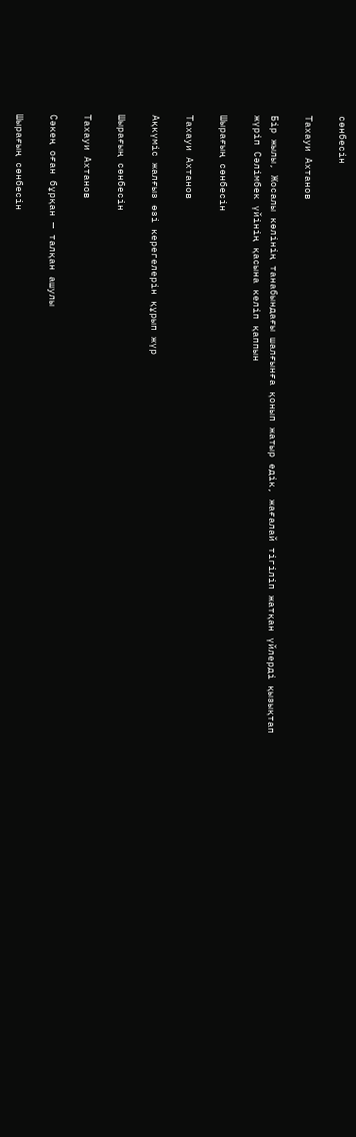сөнбесін

Тахауи Ахтанов

Бір жылы, Жосалы көлінің танабындағы шалғынға қонып жатыр едік, жағалай тігіліп жатқан үйлерді қызықтап жүріп Сәлімбек үйінің қасына келіп қаппын

Шырағың сөнбесін

Тахауи Ахтанов

Ақкүміс жалғыз өзі керегелерін құрып жүр

Шырағың сөнбесін

Тахауи Ахтанов

Сәкең оған бұрқан — талқан ашулы

Шырағың сөнбесін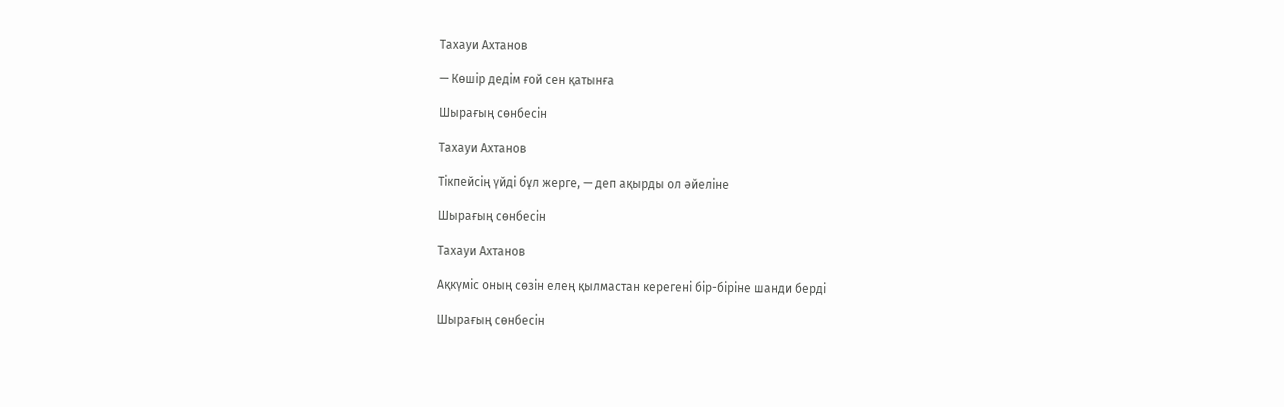Тахауи Ахтанов

— Көшір дедім ғой сен қатынға

Шырағың сөнбесін

Тахауи Ахтанов

Тікпейсің үйді бұл жерге, — деп ақырды ол әйеліне

Шырағың сөнбесін

Тахауи Ахтанов

Ақкүміс оның сөзін елең қылмастан керегені бір-біріне шанди берді

Шырағың сөнбесін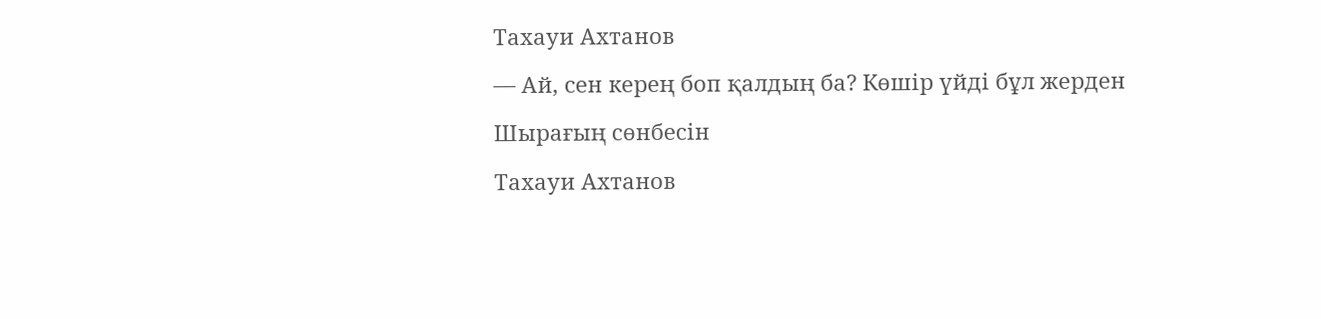Тахауи Ахтанов

— Ай, сен керең боп қалдың ба? Көшір үйді бұл жерден

Шырағың сөнбесін

Тахауи Ахтанов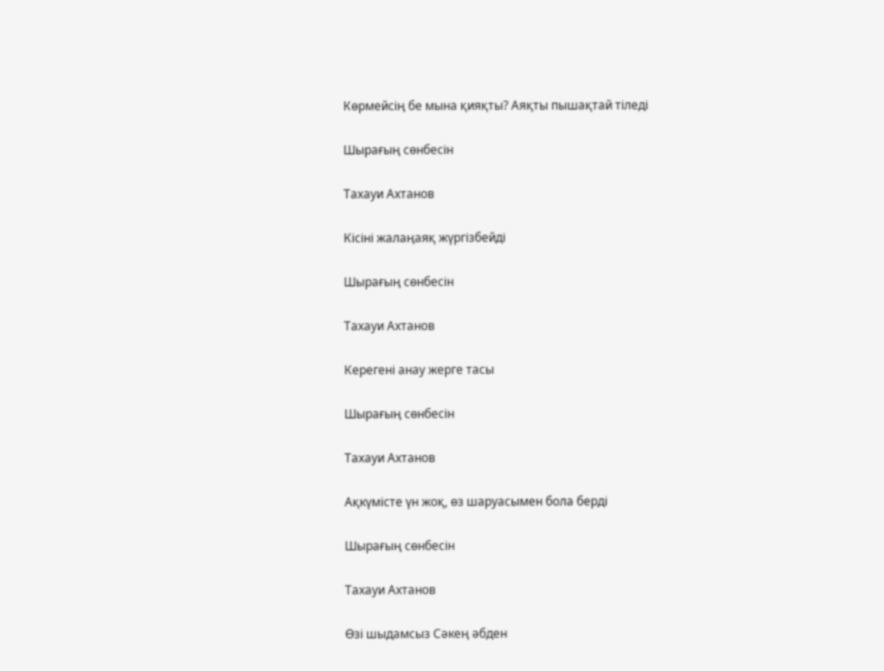Көрмейсің бе мына қияқты? Аяқты пышақтай тіледі

Шырағың сөнбесін

Тахауи Ахтанов

Кісіні жалаңаяқ жүргізбейді

Шырағың сөнбесін

Тахауи Ахтанов

Керегені анау жерге тасы

Шырағың сөнбесін

Тахауи Ахтанов

Ақкүмісте үн жоқ, өз шаруасымен бола берді

Шырағың сөнбесін

Тахауи Ахтанов

Өзі шыдамсыз Сәкең әбден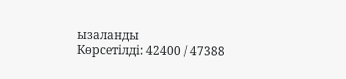ызаланды
Көрсетілді: 42400 / 47388